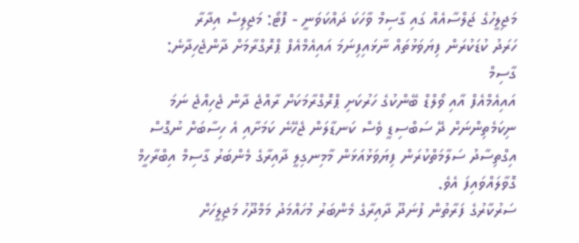މަޖިލީހުގެ ޖަލްސާއެއް ގައި ގާސިމް ވާހަކަ ދައްކަވަނީ - ފޮޓޯ: މަޖިލިސް އިދާރާ
ހަރަދު ކުޑަކުރަން ފިޔަވަޅުތައް ނާޅައިފިނަމަ އައިއެމްއެފް ޕްރޮގްރާމަށް ދާންޖެހިދާނެ: ގާސިމް
އައިއެމްއެފް އާއި ވޯލްޑް ބޭންކުގެ ހަރުކަށި ޕްރޮގްރާމަކަށް ރާއްޖެ ދާން ޖެހިއްޖެ ނަމަ ނިކަމެތިންނަށް ދޭ ސަބްސިޑީ ވެސް ކަނޑާލަން ޖެހޭނެ ކަމަށާއި އެ ހިސާބަށް ނުގޮސް އިގްތިސާދު ސަލާމަތްކުރަން ފިޔަވަޅުއަޅަން މާމިނގިލީ ދާއިރާގެ މެންބަރު ގާސިމް އިބްރާހީމް ގޮވާލައްވައިފަ އެވެ.
ސަރުކާރުގެ ފަރާތުން ފުނަދޫ ދާއިރާގެ މެންބަރު މުހައްމަދު މަމްދޫހު މަޖިލީހަށް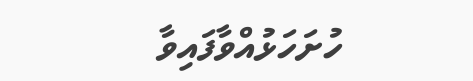ހުށަހަޅުއްވާފައިވާ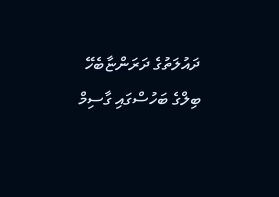ދައުލަތުގެ ދަރަންޏާބެހޭ ބިލްގެ ބަހުސްގައި ގާސިމް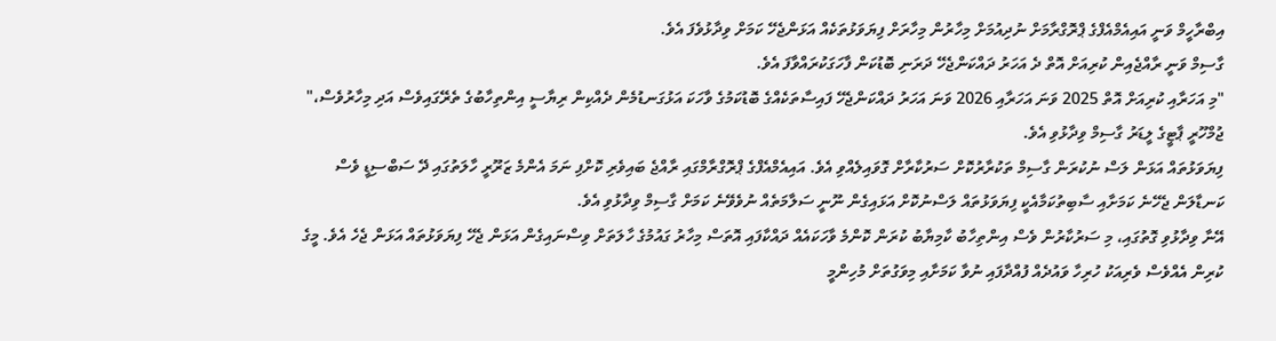އިބްރާހީމް ވަނީ އައިއެމްއެފްގެ ޕްރޮގްރާމަށް ނުދިއުމަށް މިހާރުން މިހާރަށް ފިޔަވަޅުތަކެއް އަޅަންޖެހޭ ކަމަށް ވިދާޅުވެފަ އެވެ.
ގާސިމް ވަނީ ރާއްޖެއިން ކުރިއަށް އޮތް ދެ އަހަރު ދައްކަންޖެހޭ ދަރަނި ބޮޑުކަން ފާހަގަކުރައްވާފަ އެވެ.
"މި އަހަރާއި ކުރިއަށް އޮތް 2025 ވަނަ އަހަރާއި 2026 ވަނަ އަހަރު ދައްކަންޖެހޭ ފައިސާތަކެއްގެ ބޮޑުކަމުގެ ވާހަކަ އަޅުގަނޑުމެން ދެއްކިން ރިޔާސީ އިންތިހާބުގެ ތެރޭގައިވެސް އަދި މިހާރުވެސް،" ޖުމްހޫރީ ޕާޓީގެ ލީޑަރު ގާސިމް ވިދާޅުވި އެވެ.
ފިޔަވަޅުތައް އަޅަން ލަސް ނުކުރަން ގާސިމް ތަކުރާރުކޮށް ސަރުކާރާށް ގޮވައިލެއްވި އެވެ. އައިއެމްއެފްގެ ޕްރޮގްރާމްގައި ރާއްޖެ ބައިވެރި ކޮށްފި ނަމަ އެންމެ ޒަރޫރީ ހާލަތުގައި ދޭ ސަބްސިޑީ ވެސް ކަނޑާލަން ޖެހޭނެ ކަމަށާއި ސާބިތުކަމާއެކީ ފިޔަވަޅުތައް ލަސްނުކޮށް އަޅައިގެން ނޫނީ ސަލާމަތެއް ނުވެވޭނެ ކަމަށް ގާސިމް ވިދާޅުވި އެވެ.
އޭނާ ވިދާޅުވި ގޮތުގައި، މި ސަރުކާރުން ވެސް އިންތިހާބު ކާމިޔާބު ކުރަން ކޮންމެ ވާހަކައެއް ދައްކާފައި އޮތަސް މިހާރު ގައުމުގެ ހާލަތަށް ވިސްނައިގެން އަޅަން ޖެހޭ ފިޔަވަޅުތައް އަޅަން ޖެހެ އެވެ. މީގެ ކުރިން އެއްވެސް ވެރިއަކު ހުރިހާ ވައުދެއް ފުއްދާފައި ނުވާ ކަމަށާއި މިވަގުތަށް މުހިންމީ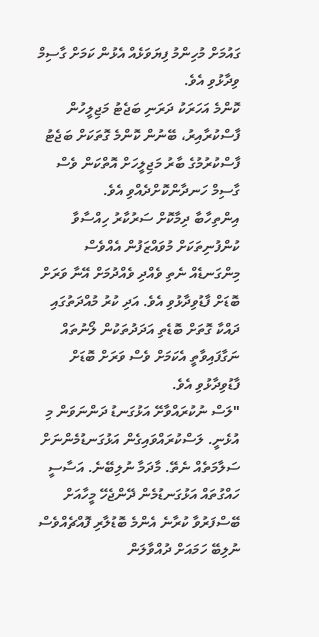ގައުމަށް މުހިންމު ފިޔަވަޅެއް އެޅުން ކަމަށް ގާސިމް ވިދާޅުވި އެވެ.
ކޮންމެ އަހަރަކު ދަރަނި ބަޖެޓު މަޖިލީހުން ފާސްކުރާއިރު، ބޭނުން ކޮންމެ ގޮތަކަށް ބަޖެޓު ފާސްކުރުމުގެ ބާރު މަޖިލީހަށް އޮތްކަން ވެސް ގާސިމް ހަނދާންކޮށްދެއްވި އެވެ.
އިންތިހާބާ ދިމާކޮށް ސަރުކާރު ހިއްސާވާ ކުންފުނިތަކަށް މުވައްޒަފުން އެއްވެސް މިންގަނޑެއް ނެތި ވެއްދި ވެއްދުމަށް އޭނާ ވަރަށް ބޮޑަށް ފާޑުވިދާޅުވި އެވެ. އަދި ކުރު މުއްދަތުގައި ދައްކާ ގޮތަށް ބޮޑެތި އަދަދުތަކުން ލޯނުތައް ނަގާފައިވާތީ އެކަމަށް ވެސް ވަރަށް ބޮޑަށް ފާޑުވިދާޅުވި އެވެ.
"ލަސް ނުކުރައްވާށޭ އަޅުގަނޑު ދަންނަވަން މި އުޅެނީ. ލަސްކުރައްވައިގެން އަޅުގަނޑުމެންނަށް ސަލާމަތެއް ނެތޭ. މާދަމާ ނުލިބޭނެ. އަސާސީ ހައްގުތައް އަޅުގަނޑުމެން ދޭންޖެހޭ މީހާއަށް ބޭސްފަރުވާ ކުރާނެ އެންމެ ބޮޑުލާރި ފޮއްޗެއްވެސް ނުލިބޭ ހަމައަށް ދުއްވާލަން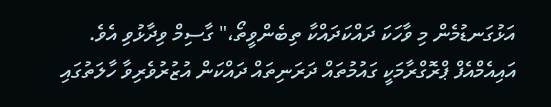އަޅުގަނޑުމެން މި ވާހަކަ ދައްކަދައްކާ ތިބެންވީތޯ،" ގާސިމް ވިދާޅުވި އެވެ.
އައިއެމްއެފް ޕްރޮގްރާމަކީ ގައުމުތައް ދަރަނިތައް ދައްކަން އުޒުރުވެރިވާ ހާލަތުގައި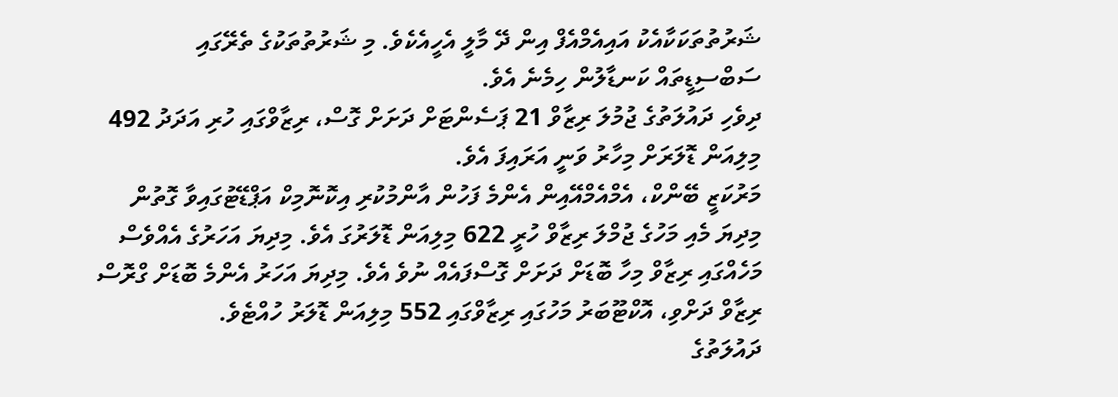ޝަރުތުތަކަކާއެކު އައިއެމްއެފް އިން ދޭ މާލީ އެހީއެކެވެ. މި ޝަރުތުތަކުގެ ތެރޭގައި ސަބްސިޑީތައް ކަނޑާލުން ހިމެނެ އެވެ.
ދިވެހި ދައުލަތުގެ ޖުމުލަ ރިޒާވް 21 ޕަސެންޓަށް ދަށަށް ގޮސް، ރިޒާވްގައި ހުރި އަދަދު 492 މިލިއަން ޑޮލަރަށް މިހާރު ވަނީ އަރައިފަ އެވެ.
މަރުކަޒީ ބޭންކް، އެމްއެމްއޭއިން އެންމެ ފަހުން އާންމުކުރި އިކޮނޮމިކް އަޕްޑޭޓުގައިވާ ގޮތުން މިދިޔަ މެއި މަހުގެ ޖުމްލަ ރިޒާވް ހުރީ 622 މިލިއަން ޑޮލަރުގަ އެވެ. މިދިޔަ އަހަރުގެ އެއްވެސް މަހެއްގައި ރިޒާވް މިހާ ބޮޑަށް ދަށަށް ގޮސްފައެއް ނުވެ އެވެ. މިދިޔަ އަހަރު އެންމެ ބޮޑަށް ގްރޮސް ރިޒާވް ދަށްވި، އޮކްޓޫބަރު މަހުގައި ރިޒާވްގައި 552 މިލިއަން ޑޮލަރު ހުއްޓެވެ.
ދައުލަތުގެ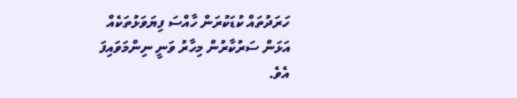ހަރަދުތައް ކުޑަކުރަން ހާއްސަ ފިޔަވަޅުތަކެއް އަޅަން ސަރުކާރުން މިހާރު ވަނީ ނިންމަވައިފަ އެވެ.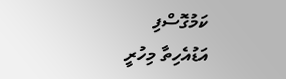ކަމުގޮސްފި
އަޑުއެހިތާ މިހުރީ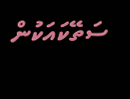ސަތޭކައަކުން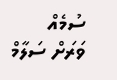ސުމެއް
ވަރަށް ސަލާމް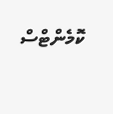ކޮމެންޓްސް